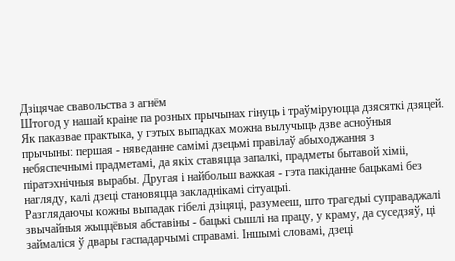Дзіцячае свавольства з агнём
Штогод у нашай краіне па розных прычынах гінуць і траўміруюцца дзясяткі дзяцей. Як паказвае практыка, у гэтых выпадках можна вылучыць дзве асноўныя прычыны: першая - няведанне самімі дзецьмі правілаў абыходжання з небяспечнымі прадметамі, да якіх ставяцца запалкі, прадметы бытавой хіміі, піратэхнічныя вырабы. Другая і найбольш важкая - гэта пакіданне бацькамі без нагляду, калі дзеці становяцца закладнікамі сітуацыі.
Разглядаючы кожны выпадак гібелі дзіцяці, разумееш, што трагедыi суправаджалi звычайныя жыццёвыя абставіны - бацькі сышлі на працу, у краму, да суседзяў, ці займаліся ў двары гаспадарчымі справамі. Іншымі словамі, дзеці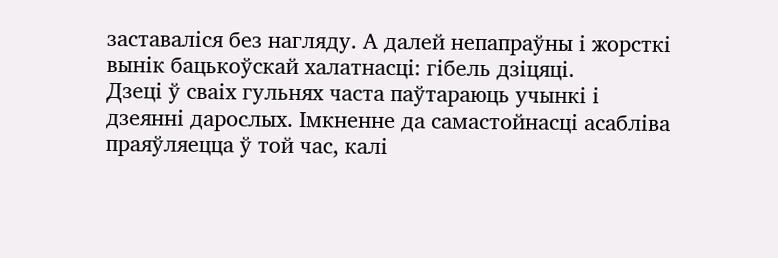заставаліся без нагляду. А далей непапраўны і жорсткі вынік бацькоўскай халатнасці: гібель дзіцяці.
Дзеці ў сваіх гульнях часта паўтараюць учынкі і дзеянні дарослых. Імкненне да самастойнасці асабліва праяўляецца ў той час, калі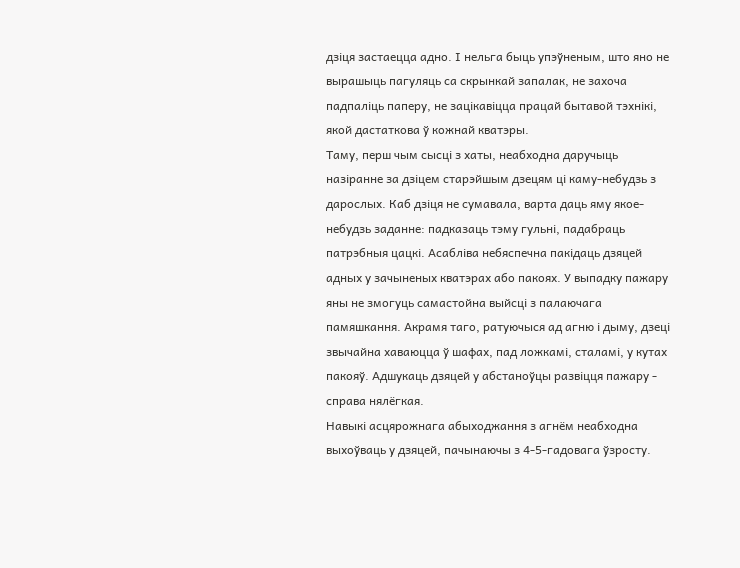дзіця застаецца адно. І нельга быць упэўненым, што яно не вырашыць пагуляць са скрынкай запалак, не захоча падпаліць паперу, не зацікавіцца працай бытавой тэхнікі, якой дастаткова ў кожнай кватэры.
Таму, перш чым сысці з хаты, неабходна даручыць назіранне за дзіцем старэйшым дзецям ці каму-небудзь з дарослых. Каб дзіця не сумавала, варта даць яму якое-небудзь заданне: падказаць тэму гульні, падабраць патрэбныя цацкі. Асабліва небяспечна пакідаць дзяцей адных у зачыненых кватэрах або пакоях. У выпадку пажару яны не змогуць самастойна выйсці з палаючага памяшкання. Акрамя таго, ратуючыся ад агню і дыму, дзеці звычайна хаваюцца ў шафах, пад ложкамі, сталамі, у кутах пакояў. Адшукаць дзяцей у абстаноўцы развіцця пажару - справа нялёгкая.
Навыкі асцярожнага абыходжання з агнём неабходна выхоўваць у дзяцей, пачынаючы з 4-5-гадовага ўзросту.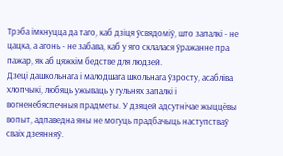Трэба імкнуцца да таго, каб дзіця ўсвядоміў, што запалкі - не цацка, а агонь - не забава, каб у яго склалася ўражанне пра пажар, як аб цяжкім бедстве для людзей.
Дзеці дашкольнага і малодшага школьнага ўзросту, асабліва хлопчыкі, любяць ужываць у гульнях запалкі і вогненебяспечныя прадметы. У дзяцей адсутнічае жыццёвы вопыт, адпаведна яны не могуць прадбачыць наступстваў сваіх дзеянняў.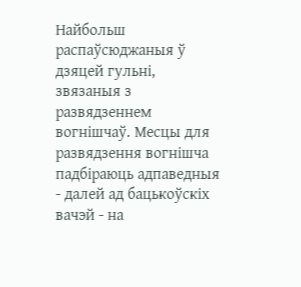Найбольш распаўсюджаныя ў дзяцей гульні, звязаныя з развядзеннем вогнішчаў. Месцы для развядзення вогнішча падбіраюць адпаведныя - далей ад бацькоўскіх вачэй - на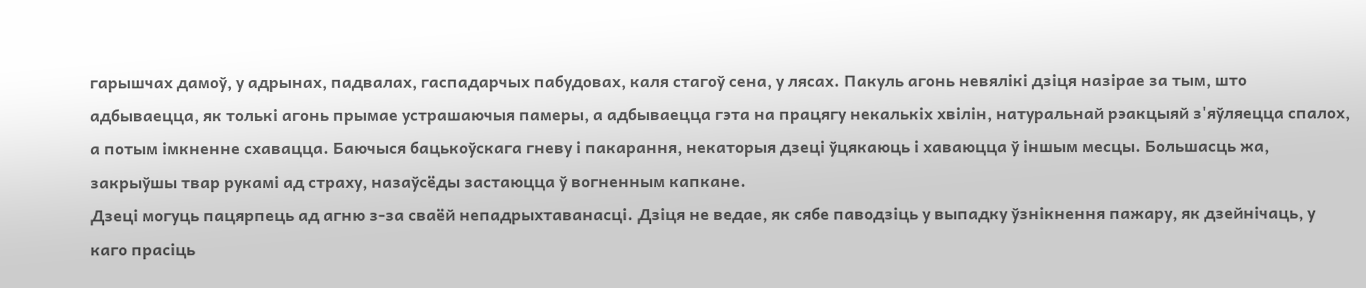гарышчах дамоў, у адрынах, падвалах, гаспадарчых пабудовах, каля стагоў сена, у лясах. Пакуль агонь невялікі дзіця назірае за тым, што адбываецца, як толькі агонь прымае устрашаючыя памеры, а адбываецца гэта на працягу некалькіх хвілін, натуральнай рэакцыяй з'яўляецца спалох, а потым імкненне схавацца. Баючыся бацькоўскага гневу і пакарання, некаторыя дзеці ўцякаюць і хаваюцца ў іншым месцы. Большасць жа, закрыўшы твар рукамі ад страху, назаўсёды застаюцца ў вогненным капкане.
Дзеці могуць пацярпець ад агню з-за сваёй непадрыхтаванасці. Дзіця не ведае, як сябе паводзіць у выпадку ўзнікнення пажару, як дзейнічаць, у каго прасіць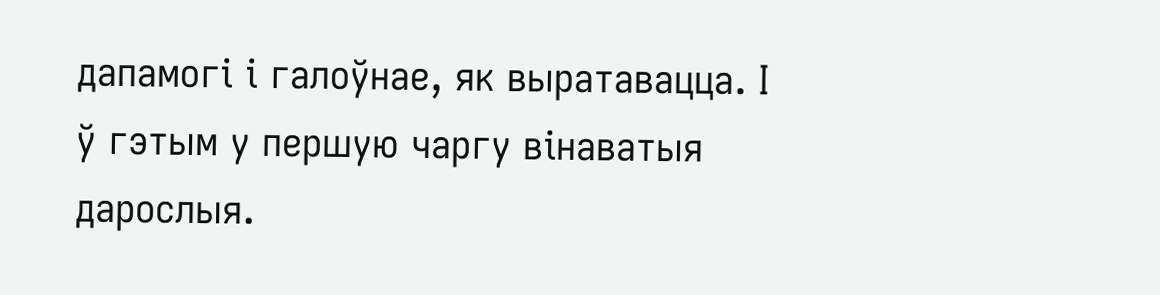дапамогі і галоўнае, як выратавацца. І ў гэтым у першую чаргу вінаватыя дарослыя.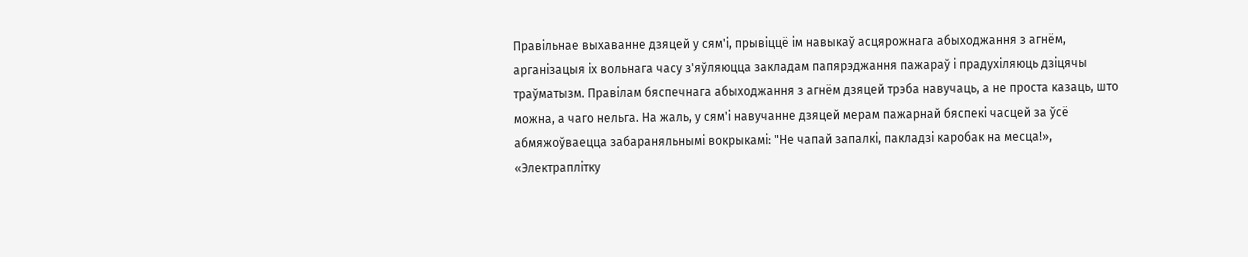Правільнае выхаванне дзяцей у сям'і, прывіццё ім навыкаў асцярожнага абыходжання з агнём, арганізацыя іх вольнага часу з'яўляюцца закладам папярэджання пажараў і прадухіляюць дзіцячы траўматызм. Правілам бяспечнага абыходжання з агнём дзяцей трэба навучаць, а не проста казаць, што можна, а чаго нельга. На жаль, у сям'і навучанне дзяцей мерам пажарнай бяспекі часцей за ўсё абмяжоўваецца забараняльнымі вокрыкамі: "Не чапай запалкі, пакладзі каробак на месца!», «Электраплітку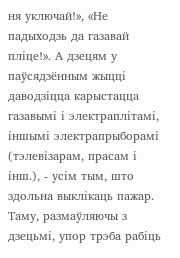ня уключай!», «Не падыходзь да газавай пліце!». А дзецям у паўсядзённым жыцці даводзіцца карыстацца газавымі і электраплітамі, іншымі электрапрыборамі (тэлевізарам, прасам і iнш.), - усім тым, што здольна выклікаць пажар. Таму, размаўляючы з дзецьмі, упор трэба рабіць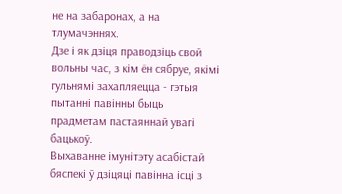не на забаронах, а на тлумачэннях.
Дзе і як дзіця праводзіць свой вольны час, з кім ён сябруе, якімі гульнямі захапляецца - гэтыя пытанні павінны быць прадметам пастаяннай увагі бацькоў.
Выхаванне імунітэту асабістай бяспекі ў дзіцяці павінна ісці з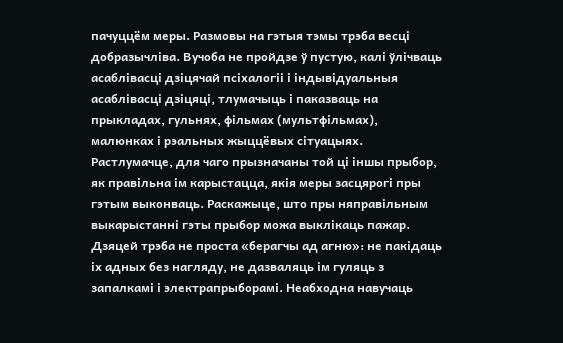пачуццём меры. Размовы на гэтыя тэмы трэба весці добразычліва. Вучоба не пройдзе ў пустую, калі ўлічваць асаблівасці дзіцячай псіхалогіі і індывідуальныя асаблівасці дзіцяці, тлумачыць і паказваць на прыкладах, гульнях, фільмах (мультфільмах), малюнках і рэальных жыццёвых сітуацыях.
Растлумачце, для чаго прызначаны той ці іншы прыбор, як правільна ім карыстацца, якія меры засцярогі пры гэтым выконваць. Раскажыце, што пры няправільным выкарыстанні гэты прыбор можа выклікаць пажар.
Дзяцей трэба не проста «берагчы ад агню»: не пакідаць іх адных без нагляду, не дазваляць ім гуляць з запалкамі і электрапрыборамі. Неабходна навучаць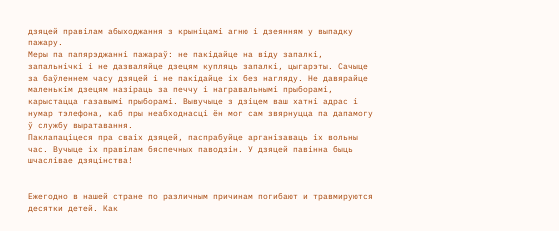дзяцей правілам абыходжання з крыніцамі агню і дзеянням у выпадку пажару.
Меры па папярэджанні пажараў: не пакідайце на вiду запалкі, запальнічкі і не дазваляйце дзецям купляць запалкі, цыгарэты. Сачыце за баўленнем часу дзяцей і не пакідайце iх без нагляду. Не давярайце маленькім дзецям назіраць за печчу і награвальнымі прыборамі, карыстацца газавымі прыборамі. Вывучыце з дзіцем ваш хатні адрас і нумар тэлефона, каб пры неабходнасці ён мог сам звярнуцца па дапамогу ў службу выратавання.
Паклапаціцеся пра сваіх дзяцей, паспрабуйце арганізаваць іх вольны час. Вучыце іх правілам бяспечных паводзін. У дзяцей павінна быць шчаслівае дзяцінства!


Ежегодно в нашей стране по различным причинам погибают и травмируются десятки детей. Как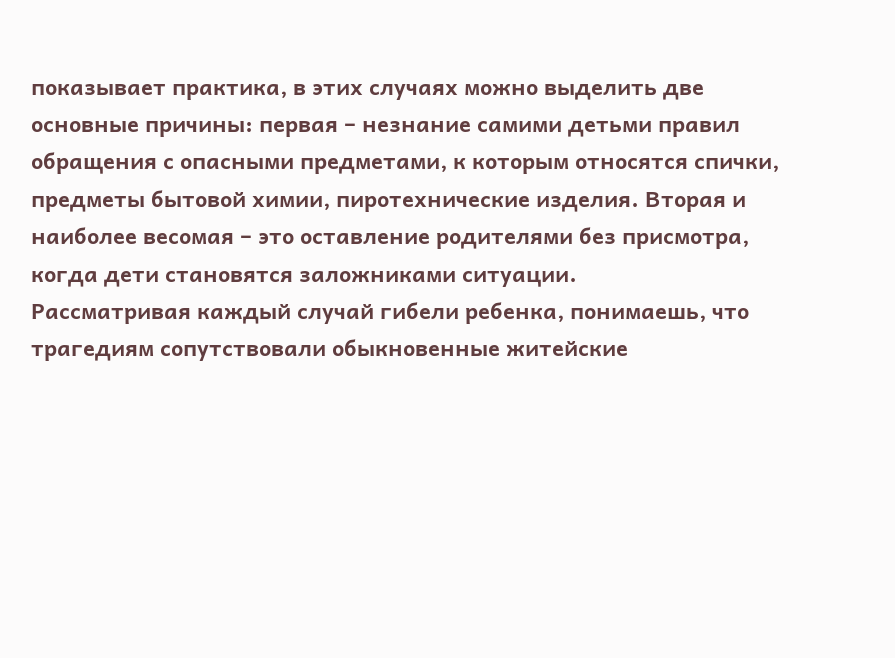показывает практика, в этих случаях можно выделить две основные причины: первая – незнание самими детьми правил обращения с опасными предметами, к которым относятся спички, предметы бытовой химии, пиротехнические изделия. Вторая и наиболее весомая – это оставление родителями без присмотра, когда дети становятся заложниками ситуации.
Рассматривая каждый случай гибели ребенка, понимаешь, что трагедиям сопутствовали обыкновенные житейские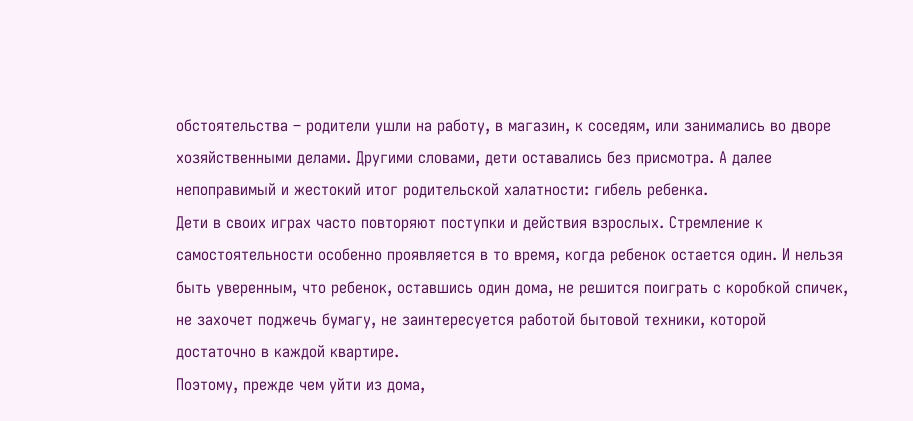обстоятельства – родители ушли на работу, в магазин, к соседям, или занимались во дворе хозяйственными делами. Другими словами, дети оставались без присмотра. А далее непоправимый и жестокий итог родительской халатности: гибель ребенка.
Дети в своих играх часто повторяют поступки и действия взрослых. Стремление к самостоятельности особенно проявляется в то время, когда ребенок остается один. И нельзя быть уверенным, что ребенок, оставшись один дома, не решится поиграть с коробкой спичек, не захочет поджечь бумагу, не заинтересуется работой бытовой техники, которой достаточно в каждой квартире.
Поэтому, прежде чем уйти из дома,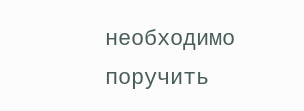необходимо поручить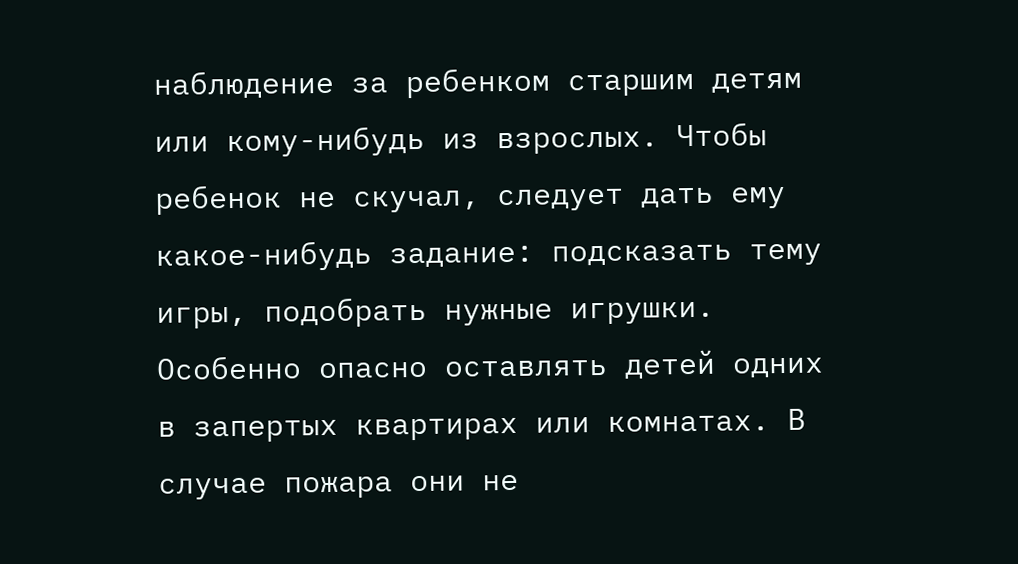наблюдение за ребенком старшим детям или кому-нибудь из взрослых. Чтобы ребенок не скучал, следует дать ему какое-нибудь задание: подсказать тему игры, подобрать нужные игрушки. Особенно опасно оставлять детей одних в запертых квартирах или комнатах. В случае пожара они не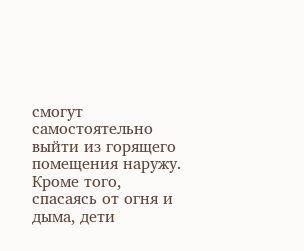смогут самостоятельно выйти из горящего помещения наружу. Кроме того, спасаясь от огня и дыма, дети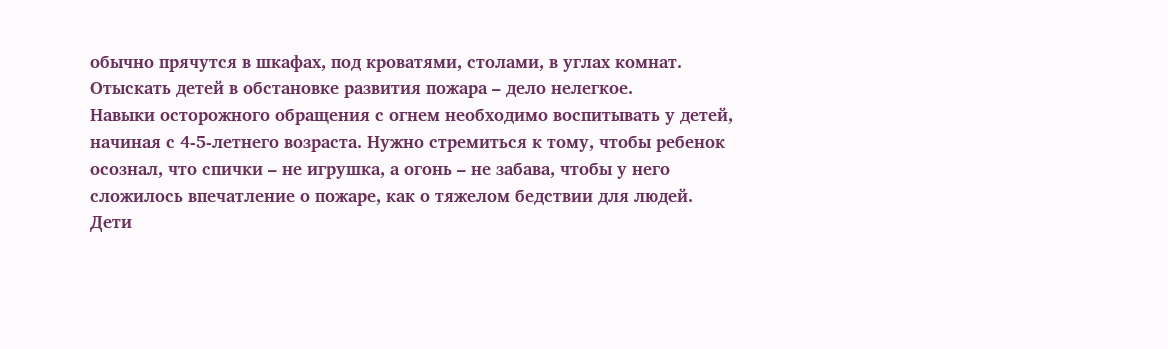обычно прячутся в шкафах, под кроватями, столами, в углах комнат. Отыскать детей в обстановке развития пожара – дело нелегкое.
Навыки осторожного обращения с огнем необходимо воспитывать у детей, начиная с 4-5-летнего возраста. Нужно стремиться к тому, чтобы ребенок осознал, что спички – не игрушка, а огонь – не забава, чтобы у него сложилось впечатление о пожаре, как о тяжелом бедствии для людей.
Дети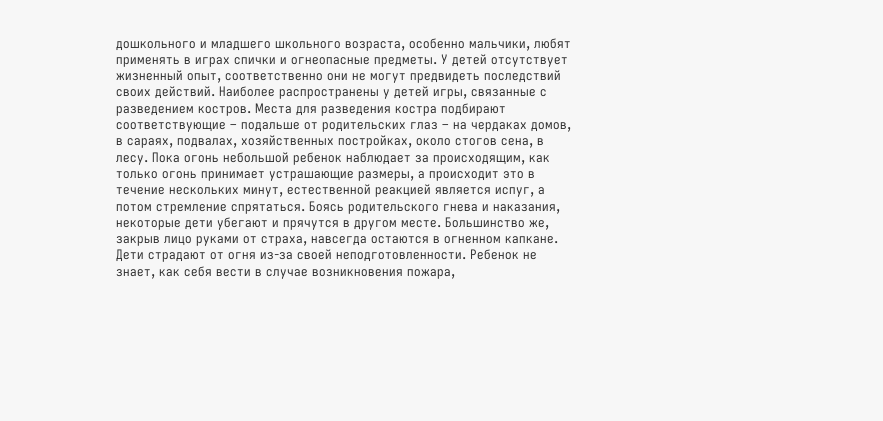дошкольного и младшего школьного возраста, особенно мальчики, любят применять в играх спички и огнеопасные предметы. У детей отсутствует жизненный опыт, соответственно они не могут предвидеть последствий своих действий. Наиболее распространены у детей игры, связанные с разведением костров. Места для разведения костра подбирают соответствующие – подальше от родительских глаз – на чердаках домов, в сараях, подвалах, хозяйственных постройках, около стогов сена, в лесу. Пока огонь небольшой ребенок наблюдает за происходящим, как только огонь принимает устрашающие размеры, а происходит это в течение нескольких минут, естественной реакцией является испуг, а потом стремление спрятаться. Боясь родительского гнева и наказания, некоторые дети убегают и прячутся в другом месте. Большинство же, закрыв лицо руками от страха, навсегда остаются в огненном капкане.
Дети страдают от огня из-за своей неподготовленности. Ребенок не знает, как себя вести в случае возникновения пожара,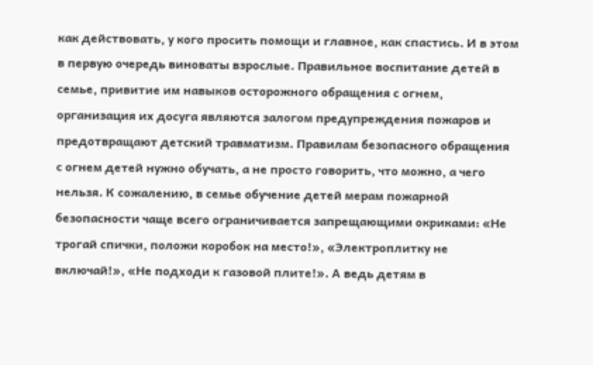как действовать, у кого просить помощи и главное, как спастись. И в этом в первую очередь виноваты взрослые. Правильное воспитание детей в семье, привитие им навыков осторожного обращения с огнем, организация их досуга являются залогом предупреждения пожаров и предотвращают детский травматизм. Правилам безопасного обращения с огнем детей нужно обучать, а не просто говорить, что можно, а чего нельзя. К сожалению, в семье обучение детей мерам пожарной безопасности чаще всего ограничивается запрещающими окриками: «Не трогай спички, положи коробок на место!», «Электроплитку не включай!», «Не подходи к газовой плите!». А ведь детям в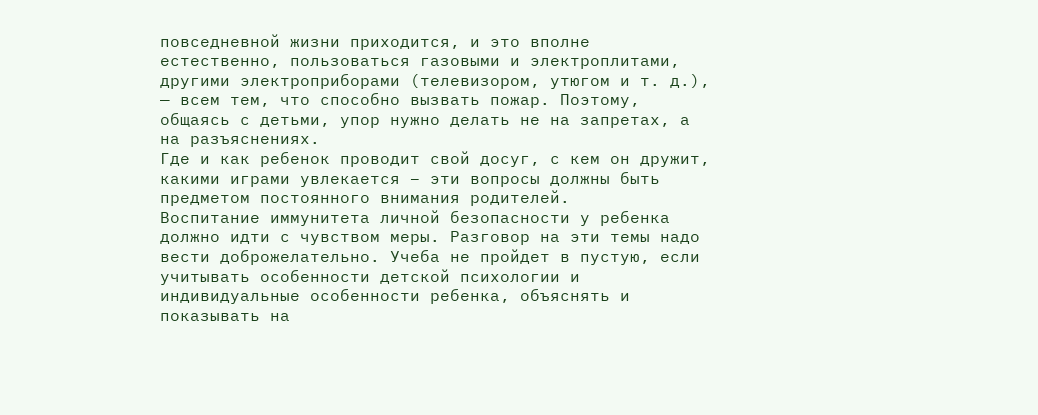повседневной жизни приходится, и это вполне естественно, пользоваться газовыми и электроплитами, другими электроприборами (телевизором, утюгом и т. д.), — всем тем, что способно вызвать пожар. Поэтому, общаясь с детьми, упор нужно делать не на запретах, а на разъяснениях.
Где и как ребенок проводит свой досуг, с кем он дружит, какими играми увлекается – эти вопросы должны быть предметом постоянного внимания родителей.
Воспитание иммунитета личной безопасности у ребенка должно идти с чувством меры. Разговор на эти темы надо вести доброжелательно. Учеба не пройдет в пустую, если учитывать особенности детской психологии и индивидуальные особенности ребенка, объяснять и показывать на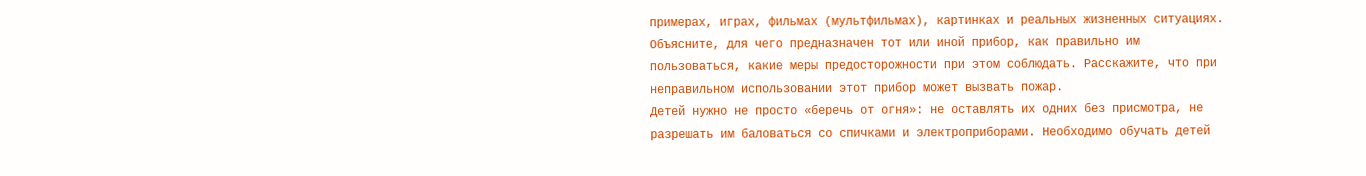примерах, играх, фильмах (мультфильмах), картинках и реальных жизненных ситуациях.
Объясните, для чего предназначен тот или иной прибор, как правильно им пользоваться, какие меры предосторожности при этом соблюдать. Расскажите, что при неправильном использовании этот прибор может вызвать пожар.
Детей нужно не просто «беречь от огня»: не оставлять их одних без присмотра, не разрешать им баловаться со спичками и электроприборами. Необходимо обучать детей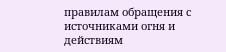правилам обращения с источниками огня и действиям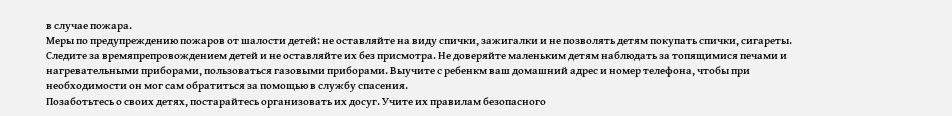в случае пожара.
Меры по предупреждению пожаров от шалости детей: не оставляйте на виду спички, зажигалки и не позволять детям покупать спички, сигареты. Следите за времяпрепровождением детей и не оставляйте их без присмотра. Не доверяйте маленьким детям наблюдать за топящимися печами и нагревательными приборами, пользоваться газовыми приборами. Выучите с ребенкм ваш домашний адрес и номер телефона, чтобы при необходимости он мог сам обратиться за помощью в службу спасения.
Позаботьтесь о своих детях, постарайтесь организовать их досуг. Учите их правилам безопасного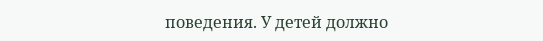поведения. У детей должно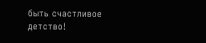быть счастливое детство!